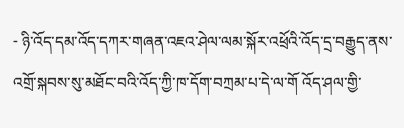- ཉི་འོད་དམ་འོད་དཀར་གཞན་འཇའ་ཤེལ་ལམ་སྐོར་འཕྲོའི་འོད་དྲ་བརྒྱུད་ནས་འགྲོ་སྐབས་སུ་མཐོང་བའི་འོད་ཀྱི་ཁ་དོག་བཀྲམ་པ་དེ་ལ་གོ འོད་ཤལ་གྱི་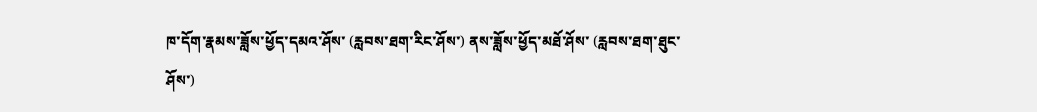ཁ་དོག་རྣམས་ཟློས་ཕྱོད་དམའ་ཤོས་ (རླབས་ཐག་རིང་ཤོས་) ནས་ཟློས་ཕྱོད་མཐོ་ཤོས་ (རླབས་ཐག་ཐུང་ཤོས་)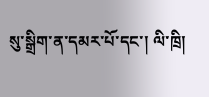སུ་སྒྲིག་ན་དམར་པོ་དང་། ལི་ཁྲི།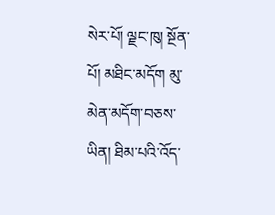སེར་པོ། ལྗང་ཁུ། སྔོན་པོ། མཐིང་མདོག མུ་མེན་མདོག་བཅས་ཡིན། ཐིམ་པའི་འོད་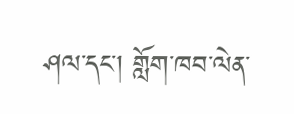ཤལ་དང་། གློག་ཁབ་ལེན་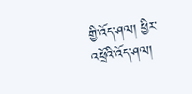གྱི་འོད་ཤལ། ཕྱིར་འཕྲོའི་འོད་ཤལ།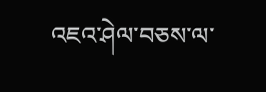འཇའ་ཤེལ་བཅས་ལ་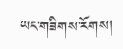ཡང་གཟིགས་རོགས།